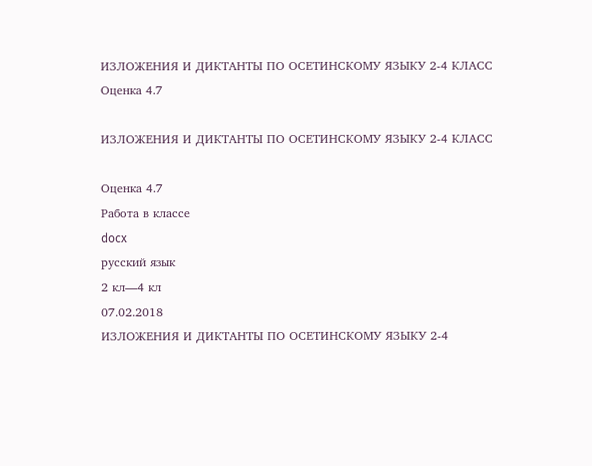ИЗЛОЖЕНИЯ И ДИКТАНТЫ ПО ОСЕТИНСКОМУ ЯЗЫКУ 2-4 КЛАСС
Оценка 4.7

ИЗЛОЖЕНИЯ И ДИКТАНТЫ ПО ОСЕТИНСКОМУ ЯЗЫКУ 2-4 КЛАСС

Оценка 4.7
Работа в классе
docx
русский язык
2 кл—4 кл
07.02.2018
ИЗЛОЖЕНИЯ И ДИКТАНТЫ ПО ОСЕТИНСКОМУ ЯЗЫКУ 2-4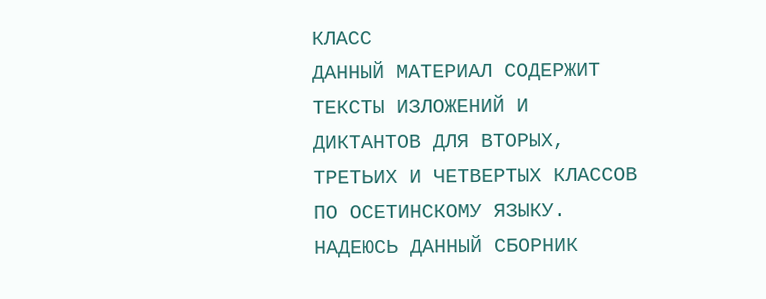КЛАСС
ДАННЫЙ МАТЕРИАЛ СОДЕРЖИТ ТЕКСТЫ ИЗЛОЖЕНИЙ И ДИКТАНТОВ ДЛЯ ВТОРЫХ, ТРЕТЬИХ И ЧЕТВЕРТЫХ КЛАССОВ ПО ОСЕТИНСКОМУ ЯЗЫКУ. НАДЕЮСЬ ДАННЫЙ СБОРНИК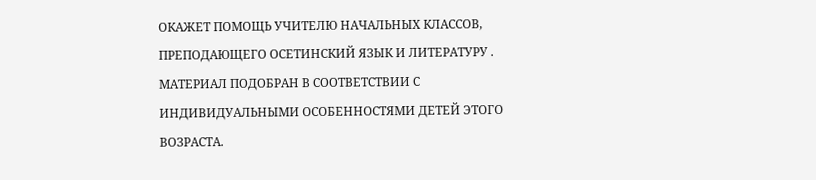ОКАЖЕТ ПОМОЩЬ УЧИТЕЛЮ НАЧАЛЬНЫХ КЛАССОВ, ПРЕПОДАЮЩЕГО ОСЕТИНСКИЙ ЯЗЫК И ЛИТЕРАТУРУ . МАТЕРИАЛ ПОДОБРАН В СООТВЕТСТВИИ С ИНДИВИДУАЛЬНЫМИ ОСОБЕННОСТЯМИ ДЕТЕЙ ЭТОГО ВОЗРАСТА.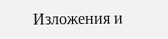Изложения и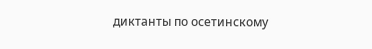диктанты по осетинскому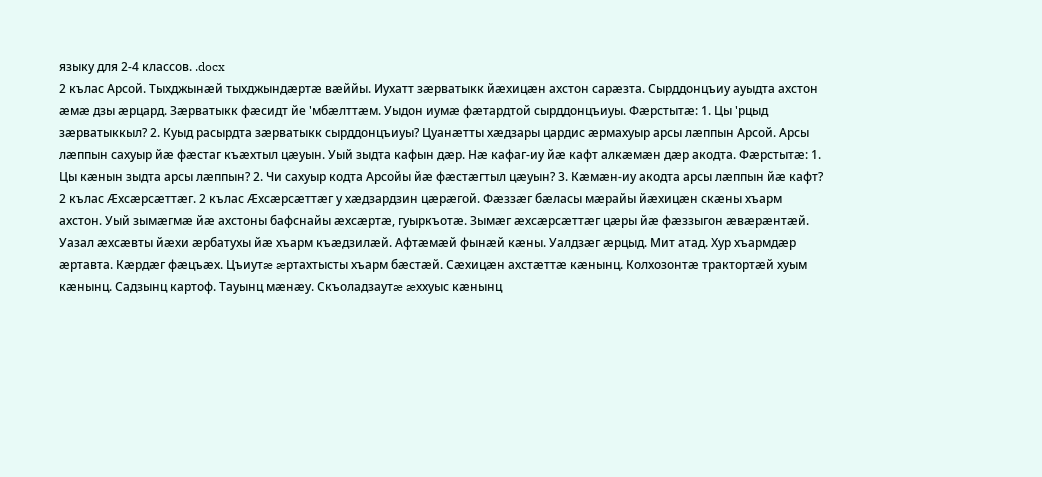языку для 2-4 классов. .docx
2 кълас Арсой. Тыхджынæй тыхджындæртæ вæййы. Иухатт зæрватыкк йæхицæн ахстон сарæзта. Сырддонцъиу ауыдта ахстон æмæ дзы æрцард. Зæрватыкк фæсидт йе 'мбæлттæм. Уыдон иумæ фæтардтой сырддонцъиуы. Фæрстытæ: 1. Цы 'рцыд зæрватыккыл? 2. Куыд расырдта зæрватыкк сырддонцъиуы? Цуанæтты хæдзары цардис æрмахуыр арсы лæппын Арсой. Арсы лæппын сахуыр йæ фæстаг къæхтыл цæуын. Уый зыдта кафын дæр. Нæ кафаг-иу йæ кафт алкæмæн дæр акодта. Фæрстытæ: 1. Цы кæнын зыдта арсы лæппын? 2. Чи сахуыр кодта Арсойы йæ фæстæгтыл цæуын? 3. Кæмæн-иу акодта арсы лæппын йæ кафт? 2 кълас Æхсæрсæттæг. 2 кълас Æхсæрсæттæг у хæдзардзин цæрæгой. Фæззæг бæласы мæрайы йæхицæн скæны хъарм ахстон. Уый зымæгмæ йæ ахстоны бафснайы æхсæртæ, гуыркъотæ. Зымæг æхсæрсæттæг цæры йæ фæззыгон æвæрæнтæй. Уазал æхсæвты йæхи æрбатухы йæ хъарм къæдзилæй. Афтæмæй фынæй кæны. Уалдзæг æрцыд. Мит атад. Хур хъармдæр æртавта. Кæрдæг фæцъæх. Цъиутæ æртахтысты хъарм бæстæй. Сæхицæн ахстæттæ кæнынц. Колхозонтæ трактортæй хуым кæнынц. Садзынц картоф. Тауынц мæнæу. Скъоладзаутæ æххуыс кæнынц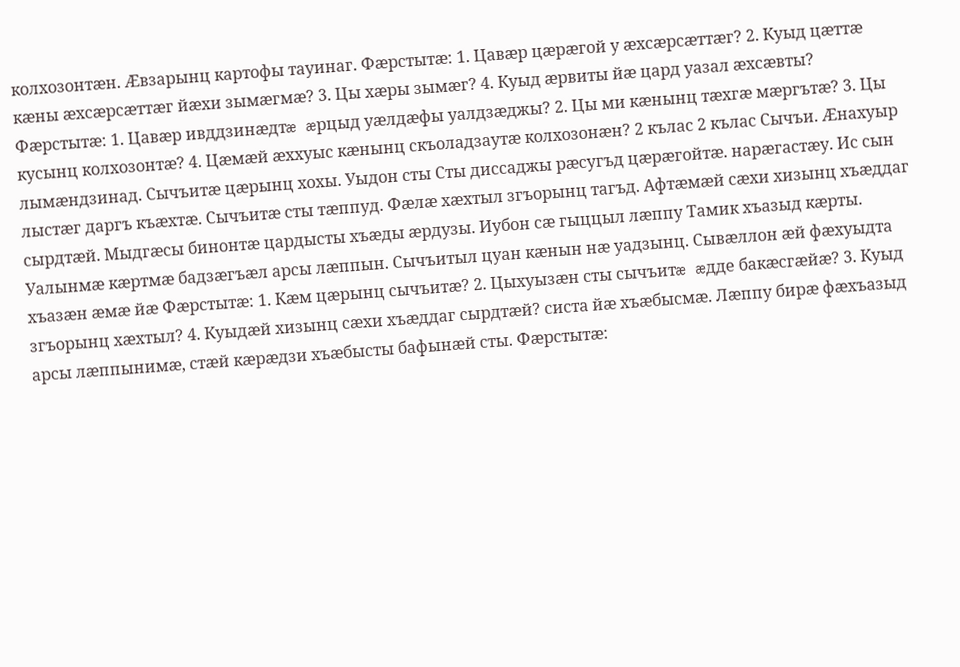колхозонтæн. Æвзарынц картофы тауинаг. Фæрстытæ: 1. Цавæр цæрæгой у æхсæрсæттæг? 2. Куыд цæттæ кæны æхсæрсæттæг йæхи зымæгмæ? 3. Цы хæры зымæг? 4. Куыд æрвиты йæ цард уазал æхсæвты? Фæрстытæ: 1. Цавæр ивддзинæдтæ æрцыд уæлдæфы уалдзæджы? 2. Цы ми кæнынц тæхгæ мæргътæ? 3. Цы кусынц колхозонтæ? 4. Цæмæй æххуыс кæнынц скъоладзаутæ колхозонæн? 2 кълас 2 кълас Сычъи. Æнахуыр лымæндзинад. Сычъитæ цæрынц хохы. Уыдон сты Сты диссаджы рæсугъд цæрæгойтæ. нарæгастæу. Ис сын лыстæг даргъ къæхтæ. Сычъитæ сты тæппуд. Фæлæ хæхтыл згъорынц тагъд. Афтæмæй сæхи хизынц хъæддаг сырдтæй. Мыдгæсы бинонтæ цардысты хъæды æрдузы. Иубон сæ гыццыл лæппу Тамик хъазыд кæрты. Уалынмæ кæртмæ бадзæгъæл арсы лæппын. Сычъитыл цуан кæнын нæ уадзынц. Сывæллон æй фæхуыдта хъазæн æмæ йæ Фæрстытæ: 1. Кæм цæрынц сычъитæ? 2. Цыхуызæн сты сычъитæ æдде бакæсгæйæ? 3. Куыд згъорынц хæхтыл? 4. Куыдæй хизынц сæхи хъæддаг сырдтæй? систа йæ хъæбысмæ. Лæппу бирæ фæхъазыд арсы лæппынимæ, стæй кæрæдзи хъæбысты бафынæй сты. Фæрстытæ: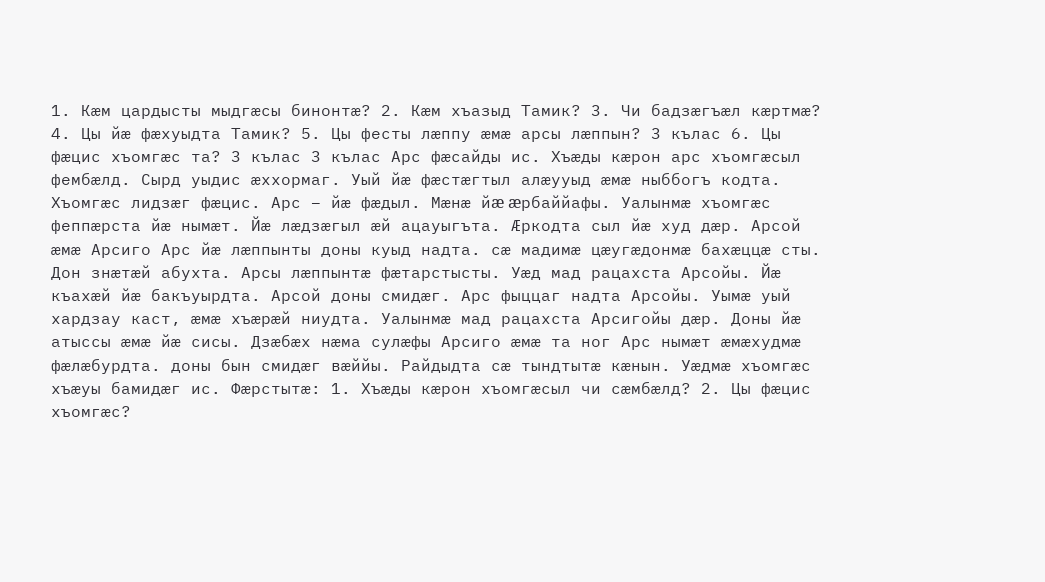1. Кæм цардысты мыдгæсы бинонтæ? 2. Кæм хъазыд Тамик? 3. Чи бадзæгъæл кæртмæ? 4. Цы йæ фæхуыдта Тамик? 5. Цы фесты лæппу æмæ арсы лæппын? 3 кълас 6. Цы фæцис хъомгæс та? 3 кълас 3 кълас Арс фæсайды ис. Хъæды кæрон арс хъомгæсыл фембæлд. Сырд уыдис æххормаг. Уый йæ фæстæгтыл алæууыд æмæ ныббогъ кодта. Хъомгæс лидзæг фæцис. Арс – йæ фæдыл. Мæнæ йæ æрбаййафы. Уалынмæ хъомгæс феппæрста йæ нымæт. Йæ лæдзæгыл æй ацауыгъта. Æркодта сыл йæ худ дæр. Арсой æмæ Арсиго Арс йæ лæппынты доны куыд надта. сæ мадимæ цæугæдонмæ бахæццæ сты. Дон знæтæй абухта. Арсы лæппынтæ фæтарстысты. Уæд мад рацахста Арсойы. Йæ къахæй йæ бакъуырдта. Арсой доны смидæг. Арс фыццаг надта Арсойы. Уымæ уый хардзау каст, æмæ хъæрæй ниудта. Уалынмæ мад рацахста Арсигойы дæр. Доны йæ атыссы æмæ йæ сисы. Дзæбæх нæма сулæфы Арсиго æмæ та ног Арс нымæт æмæхудмæ фæлæбурдта. доны бын смидæг вæййы. Райдыдта сæ тындтытæ кæнын. Уæдмæ хъомгæс хъæуы бамидæг ис. Фæрстытæ: 1. Хъæды кæрон хъомгæсыл чи сæмбæлд? 2. Цы фæцис хъомгæс?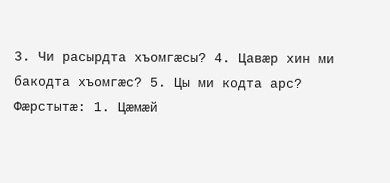3. Чи расырдта хъомгæсы? 4. Цавæр хин ми бакодта хъомгæс? 5. Цы ми кодта арс? Фæрстытæ: 1. Цæмæй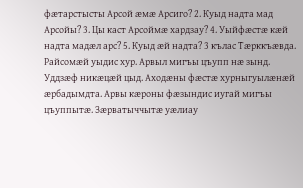фæтарстысты Арсой æмæ Арсиго? 2. Куыд надта мад Арсойы? 3. Цы каст Арсоймæ хардзау? 4. Уыйфæстæ кæй надта мадæл арс? 5. Куыд æй надта? 3 кълас Тæрккъæвда. Райсомæй уыдис хур. Арвыл мигъы цъупп нæ зынд. Уддзæф никæцæй цыд. Аходæны фæстæ хурныгуылæнæй æрбадымдта. Арвы кæроны фæзындис иугай мигъы цъуппытæ. Зæрватыччытæ уæлиау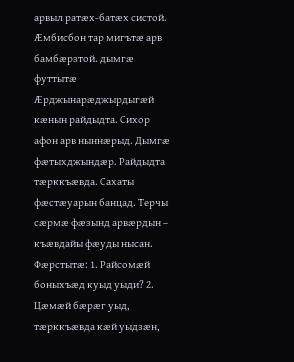арвыл ратæх-батæх систой. Æмбисбон тар мигътæ арв бамбæрзтой. дымгæ футтытæ Æрджынарæджырдыгæй кæнын райдыдта. Сихор афон арв ныннæрыд. Дымгæ фæтыхджындæр. Райдыдта тæрккъæвда. Сахаты фæстæуарын банцад. Терчы сæрмæ фæзынд арвæрдын – къæвдайы фæуды нысан. Фæрстытæ: 1. Райсомæй боныхъæд куыд уыди? 2. Цæмæй бæрæг уыд, тæрккъæвда кæй уыдзæн,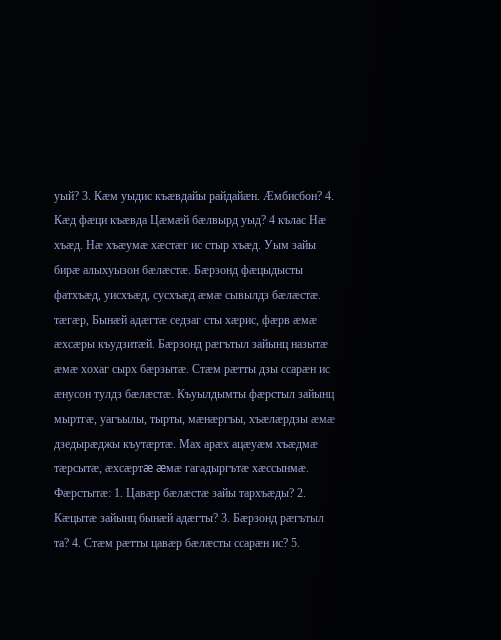уый? 3. Кæм уыдис къæвдайы райдайæн. Æмбисбон? 4. Кæд фæци къæвда Цæмæй бæлвырд уыд? 4 кълас Нæ хъæд. Нæ хъæумæ хæстæг ис стыр хъæд. Уым зайы бирæ алыхуызон бæлæстæ. Бæрзонд фæцыдысты фатхъæд, уисхъæд, сусхъæд æмæ сывылдз бæлæстæ. тæгæр, Бынæй адæгтæ седзаг сты хæрис, фæрв æмæ æхсæры къудзитæй. Бæрзонд рæгътыл зайынц назытæ æмæ хохаг сырх бæрзытæ. Стæм рæтты дзы ссарæн ис æнусон тулдз бæлæстæ. Къуылдымты фæрстыл зайынц мыртгæ, уагъылы, тырты, мæнæргъы, хъæлæрдзы æмæ дзедырæджы къутæртæ. Мах арæх ацæуæм хъæдмæ тæрсытæ, æхсæртæ æмæ гагадыргътæ хæссынмæ. Фæрстытæ: 1. Цавæр бæлæстæ зайы тархъæды? 2. Кæцытæ зайынц бынæй адæгты? 3. Бæрзонд рæгътыл та? 4. Стæм рæтты цавæр бæлæсты ссарæн ис? 5.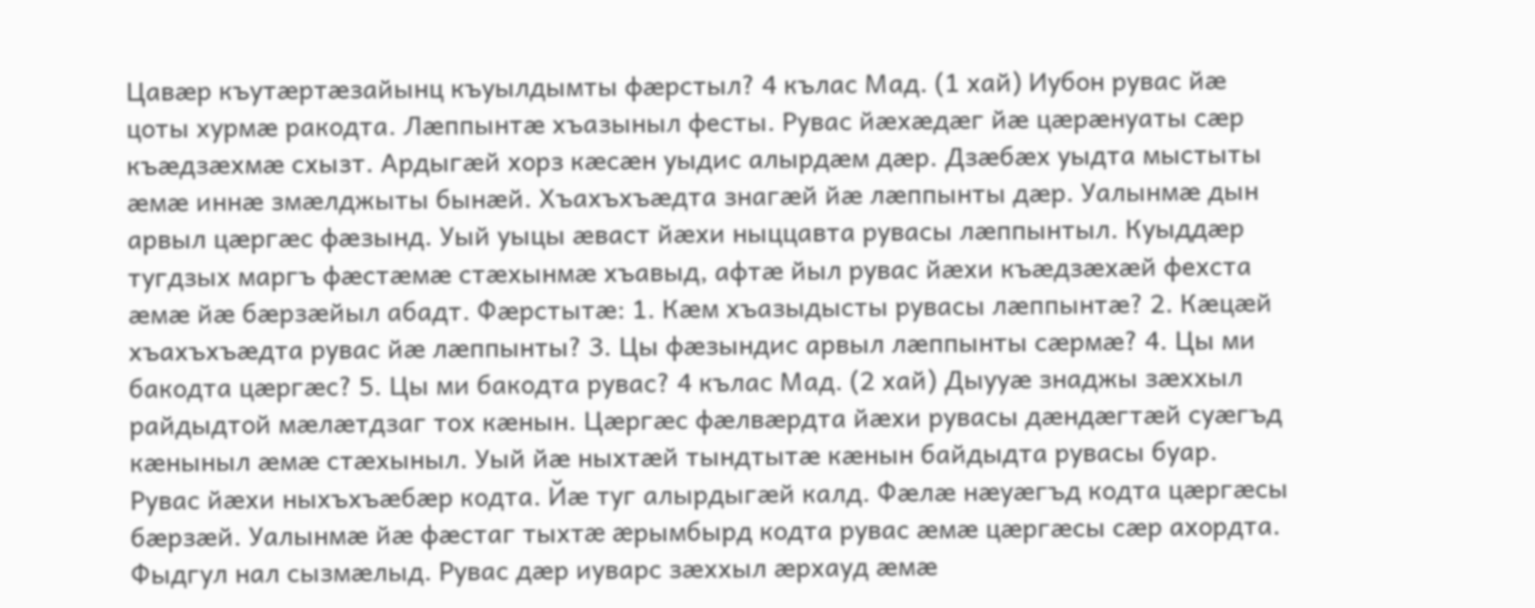Цавæр къутæртæзайынц къуылдымты фæрстыл? 4 кълас Мад. (1 хай) Иубон рувас йæ цоты хурмæ ракодта. Лæппынтæ хъазыныл фесты. Рувас йæхæдæг йæ цæрæнуаты сæр къæдзæхмæ схызт. Ардыгæй хорз кæсæн уыдис алырдæм дæр. Дзæбæх уыдта мыстыты æмæ иннæ змæлджыты бынæй. Хъахъхъæдта знагæй йæ лæппынты дæр. Уалынмæ дын арвыл цæргæс фæзынд. Уый уыцы æваст йæхи ныццавта рувасы лæппынтыл. Куыддæр тугдзых маргъ фæстæмæ стæхынмæ хъавыд, афтæ йыл рувас йæхи къæдзæхæй фехста æмæ йæ бæрзæйыл абадт. Фæрстытæ: 1. Кæм хъазыдысты рувасы лæппынтæ? 2. Кæцæй хъахъхъæдта рувас йæ лæппынты? 3. Цы фæзындис арвыл лæппынты сæрмæ? 4. Цы ми бакодта цæргæс? 5. Цы ми бакодта рувас? 4 кълас Мад. (2 хай) Дыууæ знаджы зæххыл райдыдтой мæлæтдзаг тох кæнын. Цæргæс фæлвæрдта йæхи рувасы дæндæгтæй суæгъд кæныныл æмæ стæхыныл. Уый йæ ныхтæй тындтытæ кæнын байдыдта рувасы буар. Рувас йæхи ныхъхъæбæр кодта. Йæ туг алырдыгæй калд. Фæлæ нæуæгъд кодта цæргæсы бæрзæй. Уалынмæ йæ фæстаг тыхтæ æрымбырд кодта рувас æмæ цæргæсы сæр ахордта. Фыдгул нал сызмæлыд. Рувас дæр иуварс зæххыл æрхауд æмæ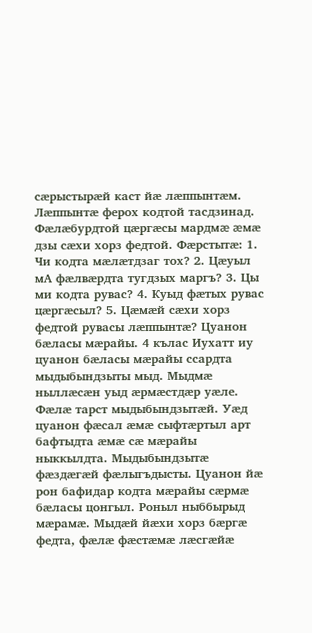сæрыстырæй каст йæ лæппынтæм. Лæппынтæ ферох кодтой тасдзинад. Фæлæбурдтой цæргæсы мардмæ æмæ дзы сæхи хорз федтой. Фæрстытæ: 1. Чи кодта мæлæтдзаг тох? 2. Цæуыл мА фæлвæрдта тугдзых маргъ? 3. Цы ми кодта рувас? 4. Куыд фæтых рувас цæргæсыл? 5. Цæмæй сæхи хорз федтой рувасы лæппынтæ? Цуанон бæласы мæрайы. 4 кълас Иухатт иу цуанон бæласы мæрайы ссардта мыдыбындзыты мыд. Мыдмæ ныллæсæн уыд æрмæстдæр уæле. Фæлæ тарст мыдыбындзытæй. Уæд цуанон фæсал æмæ сыфтæртыл арт бафтыдта æмæ сæ мæрайы ныккылдта. Мыдыбындзытæ фæздæгæй фæлыгъдысты. Цуанон йæ рон бафидар кодта мæрайы сæрмæ бæласы цонгыл. Роныл ныббырыд мæрамæ. Мыдæй йæхи хорз бæргæ федта, фæлæ фæстæмæ лæсгæйæ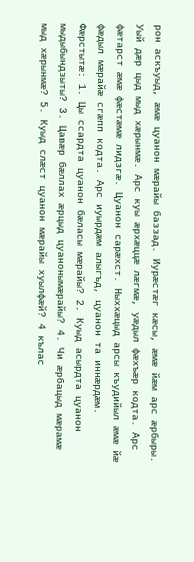рон аскъуыд, æмæ цуанон мæрайы баззад. Иурæстæг кæсы, æмæ йæм арс æрбыры. Уый дæр цыд мыд хæрынмæ. Арс куы æрхæццæ лæгмæ, уæдыл фæхъæр кодта. Арс фæтарст æмæ фæстæмæ лидзгæ. Цуанон сарæхст. Ныххæцыд арсы къудийыл æмæ йæ фæдыл мæрайæ сгæпп кодта. Арс иуырдæм алыгъд, цуанон та иннæрдæм. Фæрстытæ: 1. Цы ссардта цуанон бæласы мæрайы? 2. Куыд асырдта цуанон мыдыбындзыты? 3. Цавæр бæллах æрцыд цуанонымæрайы? 4. Чи æрбацыд мæрамæ мыд хæрынмæ? 5. Куыд слæст цуанон мæрайы хуылфæй? 4 кълас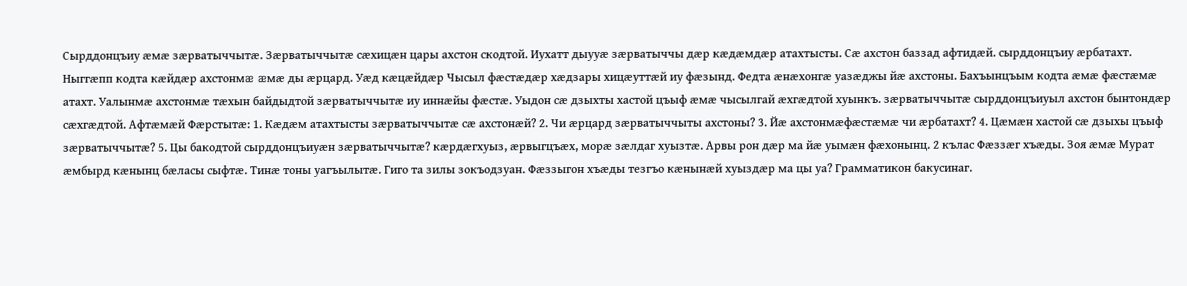Сырддонцъиу æмæ зæрватыччытæ. Зæрватыччытæ сæхицæн цары ахстон скодтой. Иухатт дыууæ зæрватыччы дæр кæдæмдæр атахтысты. Сæ ахстон баззад афтидæй. сырддонцъиу æрбатахт. Ныггæпп кодта кæйдæр ахстонмæ æмæ ды æрцард. Уæд кæцæйдæр Чысыл фæстæдæр хæдзары хицæуттæй иу фæзынд. Федта æнæхонгæ уазæджы йæ ахстоны. Бахъынцъым кодта æмæ фæстæмæ атахт. Уалынмæ ахстонмæ тæхын байдыдтой зæрватыччытæ иу иннæйы фæстæ. Уыдон сæ дзыхты хастой цъыф æмæ чысылгай æхгæдтой хуынкъ. зæрватыччытæ сырддонцъиуыл ахстон бынтондæр сæхгæдтой. Афтæмæй Фæрстытæ: 1. Кæдæм атахтысты зæрватыччытæ сæ ахстонæй? 2. Чи æрцард зæрватыччыты ахстоны? 3. Йæ ахстонмæфæстæмæ чи æрбатахт? 4. Цæмæн хастой сæ дзыхы цъыф зæрватыччытæ? 5. Цы бакодтой сырддонцъиуæн зæрватыччытæ? кæрдæгхуыз, æрвыгцъæх, морæ зæлдаг хуызтæ. Арвы рон дæр ма йæ уымæн фæхонынц. 2 кълас Фæззæг хъæды. Зоя æмæ Мурат æмбырд кæнынц бæласы сыфтæ. Тинæ тоны уагъылытæ. Гиго та зилы зокъодзуан. Фæззыгон хъæды тезгъо кæнынæй хуыздæр ма цы уа? Грамматикон бакусинаг.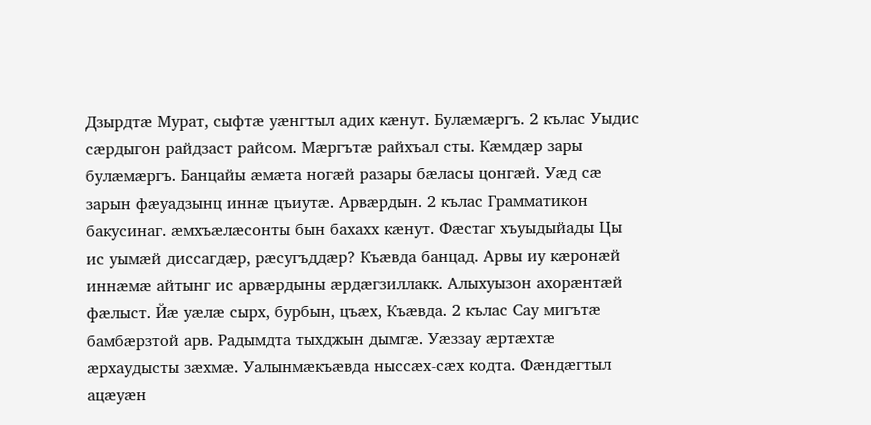Дзырдтæ Мурат, сыфтæ уæнгтыл адих кæнут. Булæмæргъ. 2 кълас Уыдис сæрдыгон райдзаст райсом. Мæргътæ райхъал сты. Кæмдæр зары булæмæргъ. Банцайы æмæта ногæй разары бæласы цонгæй. Уæд сæ зарын фæуадзынц иннæ цъиутæ. Арвæрдын. 2 кълас Грамматикон бакусинаг. æмхъæлæсонты бын бахахх кæнут. Фæстаг хъуыдыйады Цы ис уымæй диссагдæр, рæсугъддæр? Къæвда банцад. Арвы иу кæронæй иннæмæ айтынг ис арвæрдыны æрдæгзиллакк. Алыхуызон ахорæнтæй фæлыст. Йæ уæлæ сырх, бурбын, цъæх, Къæвда. 2 кълас Сау мигътæ бамбæрзтой арв. Радымдта тыхджын дымгæ. Уæззау æртæхтæ æрхаудысты зæхмæ. Уалынмæкъæвда ныссæх-сæх кодта. Фæндæгтыл ацæуæн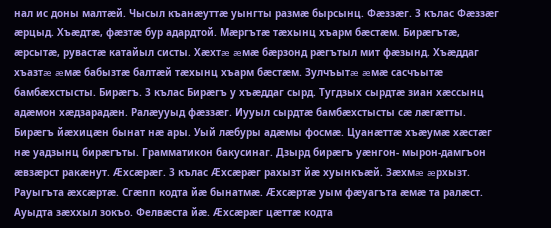нал ис доны малтæй. Чысыл къанæуттæ уынгты размæ бырсынц. Фæззæг. 3 кълас Фæззæг æрцыд. Хъæдтæ, фæзтæ бур адардтой. Мæргътæ тæхынц хъарм бæстæм. Бирæгътæ, æрсытæ, рувастæ катайыл систы. Хæхтæ æмæ бæрзонд рæгътыл мит фæзынд. Хъæддаг хъазтæ æмæ бабызтæ балтæй тæхынц хъарм бæстæм. Зулчъытæ æмæ сасчъытæ бамбæхстысты. Бирæгъ. 3 кълас Бирæгъ у хъæддаг сырд. Тугдзых сырдтæ зиан хæссынц адæмон хæдзарадæн. Ралæууыд фæззæг. Иууыл сырдтæ бамбæхстысты сæ лæгæтты. Бирæгъ йæхицæн бынат нæ ары. Уый лæбуры адæмы фосмæ. Цуанæттæ хъæумæ хæстæг нæ уадзынц бирæгъты. Грамматикон бакусинаг. Дзырд бирæгъ уæнгон- мырон-дамгъон æвзæрст ракæнут. Æхсæрæг. 3 кълас Æхсæрæг рахызт йæ хуынкъæй. Зæхмæ æрхызт. Рауыгъта æхсæртæ. Сгæпп кодта йæ бынатмæ. Æхсæртæ уым фæуагъта æмæ та ралæст. Ауыдта зæххыл зокъо. Фелвæста йæ. Æхсæрæг цæттæ кодта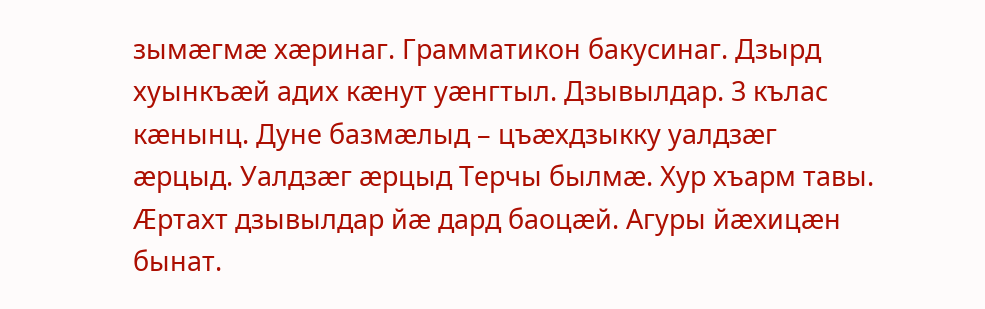зымæгмæ хæринаг. Грамматикон бакусинаг. Дзырд хуынкъæй адих кæнут уæнгтыл. Дзывылдар. 3 кълас кæнынц. Дуне базмæлыд – цъæхдзыкку уалдзæг æрцыд. Уалдзæг æрцыд Терчы былмæ. Хур хъарм тавы. Æртахт дзывылдар йæ дард баоцæй. Агуры йæхицæн бынат.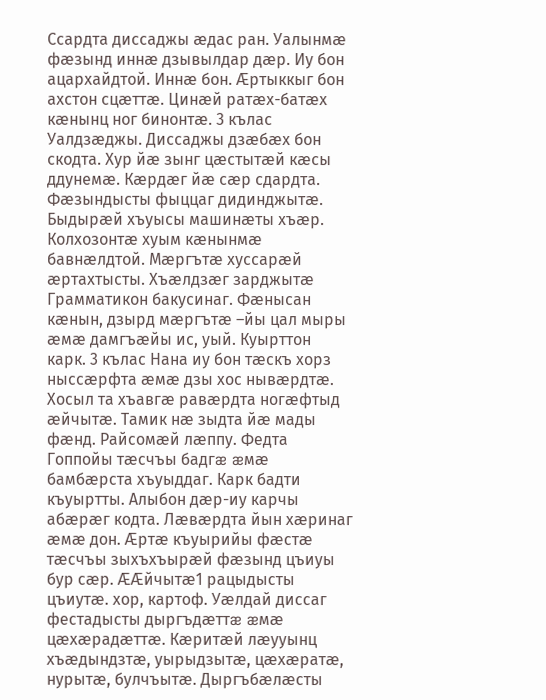Ссардта диссаджы æдас ран. Уалынмæ фæзынд иннæ дзывылдар дæр. Иу бон ацархайдтой. Иннæ бон. Æртыккыг бон ахстон сцæттæ. Цинæй ратæх-батæх кæнынц ног бинонтæ. 3 кълас Уалдзæджы. Диссаджы дзæбæх бон скодта. Хур йæ зынг цæстытæй кæсы ддунемæ. Кæрдæг йæ сæр сдардта. Фæзындысты фыццаг дидинджытæ. Быдырæй хъуысы машинæты хъæр. Колхозонтæ хуым кæнынмæ бавнæлдтой. Мæргътæ хуссарæй æртахтысты. Хъæлдзæг зарджытæ Грамматикон бакусинаг. Фæнысан кæнын, дзырд мæргътæ –йы цал мыры æмæ дамгъæйы ис, уый. Куырттон карк. 3 кълас Нана иу бон тæскъ хорз ныссæрфта æмæ дзы хос нывæрдтæ. Хосыл та хъавгæ равæрдта ногæфтыд æйчытæ. Тамик нæ зыдта йæ мады фæнд. Райсомæй лæппу. Федта Гоппойы тæсчъы бадгæ æмæ бамбæрста хъуыддаг. Карк бадти къуыртты. Алыбон дæр-иу карчы абæрæг кодта. Лæвæрдта йын хæринаг æмæ дон. Æртæ къуырийы фæстæ тæсчъы зыхъхъырæй фæзынд цъиуы бур сæр. ÆÆйчытæ1 рацыдысты цъиутæ. хор, картоф. Уæлдай диссаг фестадысты дыргъдæттæ æмæ цæхæрадæттæ. Кæритæй лæууынц хъæдындзтæ, уырыдзытæ, цæхæратæ, нурытæ, булчъытæ. Дыргъбæлæсты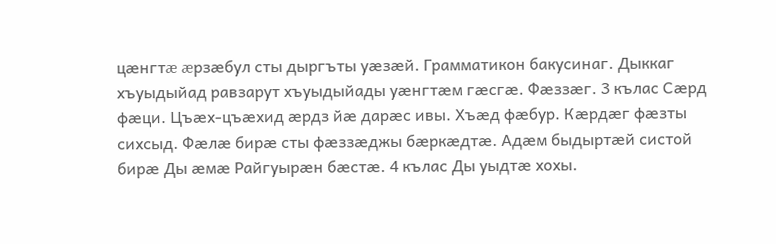цæнгтæ æрзæбул сты дыргъты уæзæй. Грамматикон бакусинаг. Дыккаг хъуыдыйад равзарут хъуыдыйады уæнгтæм гæсгæ. Фæззæг. 3 кълас Сæрд фæци. Цъæх-цъæхид æрдз йæ дарæс ивы. Хъæд фæбур. Кæрдæг фæзты сихсыд. Фæлæ бирæ сты фæззæджы бæркæдтæ. Адæм быдыртæй систой бирæ Ды æмæ Райгуырæн бæстæ. 4 кълас Ды уыдтæ хохы.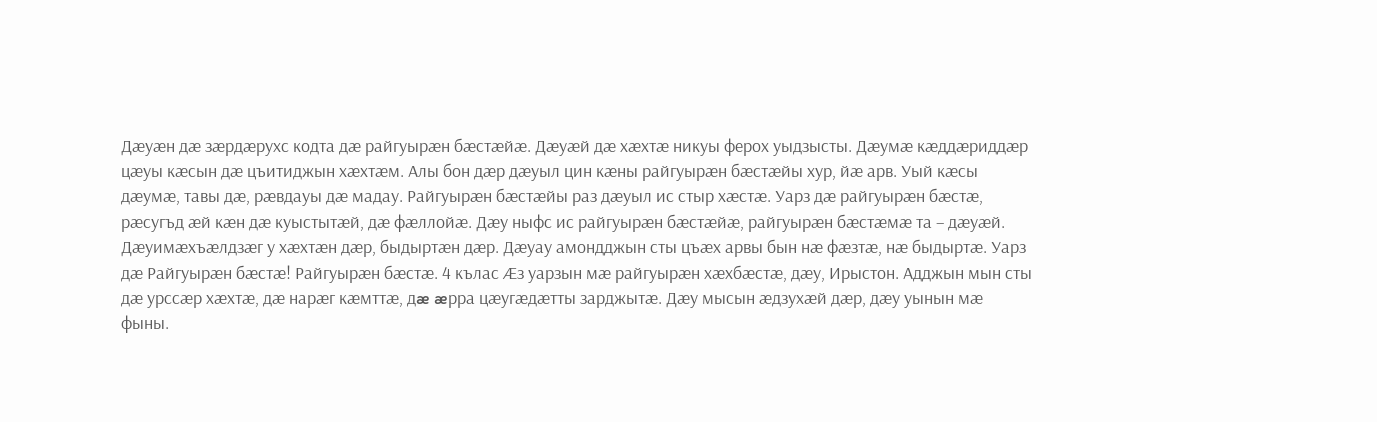Дæуæн дæ зæрдæрухс кодта дæ райгуырæн бæстæйæ. Дæуæй дæ хæхтæ никуы ферох уыдзысты. Дæумæ кæддæриддæр цæуы кæсын дæ цъитиджын хæхтæм. Алы бон дæр дæуыл цин кæны райгуырæн бæстæйы хур, йæ арв. Уый кæсы дæумæ, тавы дæ, рæвдауы дæ мадау. Райгуырæн бæстæйы раз дæуыл ис стыр хæстæ. Уарз дæ райгуырæн бæстæ, рæсугъд æй кæн дæ куыстытæй, дæ фæллойæ. Дæу ныфс ис райгуырæн бæстæйæ, райгуырæн бæстæмæ та – дæуæй. Дæуимæхъæлдзæг у хæхтæн дæр, быдыртæн дæр. Дæуау амондджын сты цъæх арвы бын нæ фæзтæ, нæ быдыртæ. Уарз дæ Райгуырæн бæстæ! Райгуырæн бæстæ. 4 кълас Æз уарзын мæ райгуырæн хæхбæстæ, дæу, Ирыстон. Адджын мын сты дæ урссæр хæхтæ, дæ нарæг кæмттæ, дæ æрра цæугæдæтты зарджытæ. Дæу мысын æдзухæй дæр, дæу уынын мæ фыны.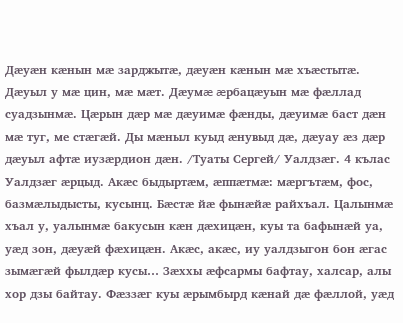Дæуæн кæнын мæ зарджытæ, дæуæн кæнын мæ хъæстытæ. Дæуыл у мæ цин, мæ мæт. Дæумæ æрбацæуын мæ фæллад суадзынмæ. Цæрын дæр мæ дæуимæ фæнды, дæуимæ баст дæн мæ туг, ме стæгæй. Ды мæныл куыд æнувыд дæ, дæуау æз дæр дæуыл афтæ иузæрдион дæн. /Туаты Сергей/ Уалдзæг. 4 кълас Уалдзæг æрцыд. Акæс быдыртæм, æппæтмæ: мæргътæм, фос, базмæлыдысты, кусынц. Бæстæ йæ фынæйæ райхъал. Цалынмæ хъал у, уалынмæ бакусын кæн дæхицæн, куы та бафынæй уа, уæд зон, дæуæй фæхицæн. Акæс, акæс, иу уалдзыгон бон æгас зымæгæй фылдæр кусы… Зæххы æфсармы бафтау, халсар, алы хор дзы байтау. Фæззæг куы æрымбырд кæнай дæ фæллой, уæд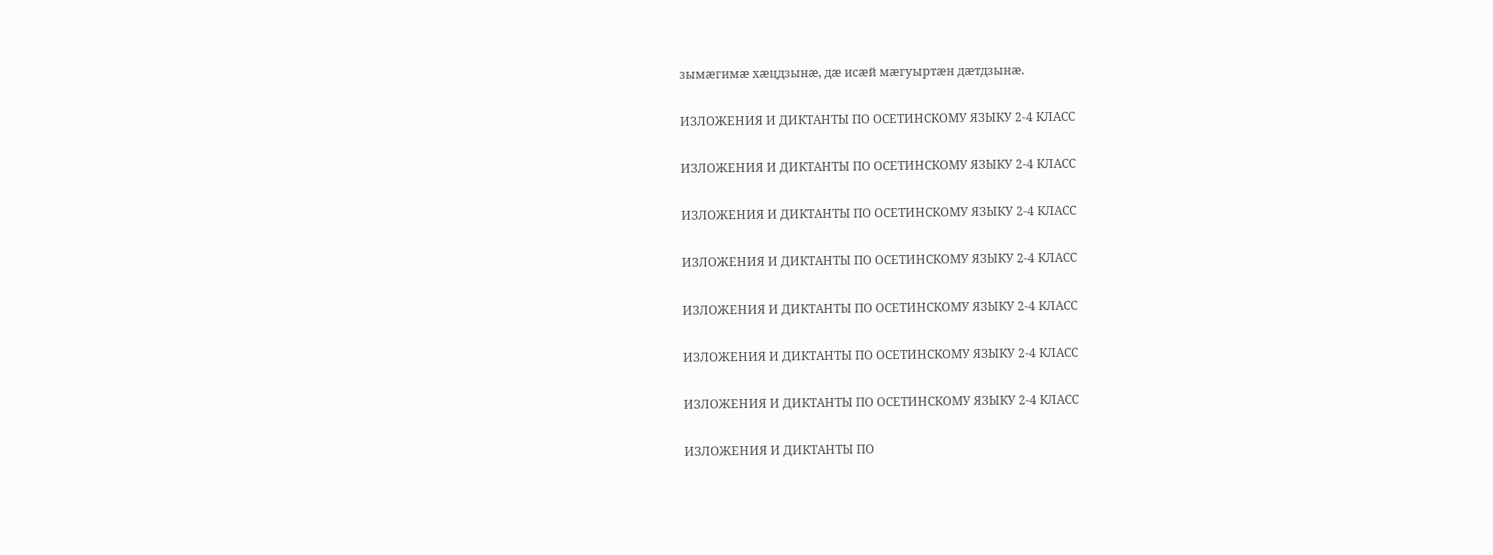зымæгимæ хæцдзынæ, дæ исæй мæгуыртæн дæтдзынæ.

ИЗЛОЖЕНИЯ И ДИКТАНТЫ ПО ОСЕТИНСКОМУ ЯЗЫКУ 2-4 КЛАСС

ИЗЛОЖЕНИЯ И ДИКТАНТЫ ПО ОСЕТИНСКОМУ ЯЗЫКУ 2-4 КЛАСС

ИЗЛОЖЕНИЯ И ДИКТАНТЫ ПО ОСЕТИНСКОМУ ЯЗЫКУ 2-4 КЛАСС

ИЗЛОЖЕНИЯ И ДИКТАНТЫ ПО ОСЕТИНСКОМУ ЯЗЫКУ 2-4 КЛАСС

ИЗЛОЖЕНИЯ И ДИКТАНТЫ ПО ОСЕТИНСКОМУ ЯЗЫКУ 2-4 КЛАСС

ИЗЛОЖЕНИЯ И ДИКТАНТЫ ПО ОСЕТИНСКОМУ ЯЗЫКУ 2-4 КЛАСС

ИЗЛОЖЕНИЯ И ДИКТАНТЫ ПО ОСЕТИНСКОМУ ЯЗЫКУ 2-4 КЛАСС

ИЗЛОЖЕНИЯ И ДИКТАНТЫ ПО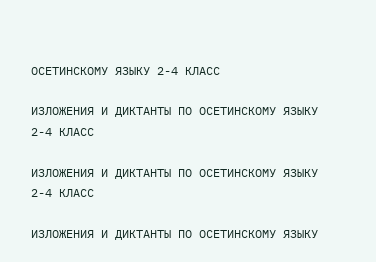ОСЕТИНСКОМУ ЯЗЫКУ 2-4 КЛАСС

ИЗЛОЖЕНИЯ И ДИКТАНТЫ ПО ОСЕТИНСКОМУ ЯЗЫКУ 2-4 КЛАСС

ИЗЛОЖЕНИЯ И ДИКТАНТЫ ПО ОСЕТИНСКОМУ ЯЗЫКУ 2-4 КЛАСС

ИЗЛОЖЕНИЯ И ДИКТАНТЫ ПО ОСЕТИНСКОМУ ЯЗЫКУ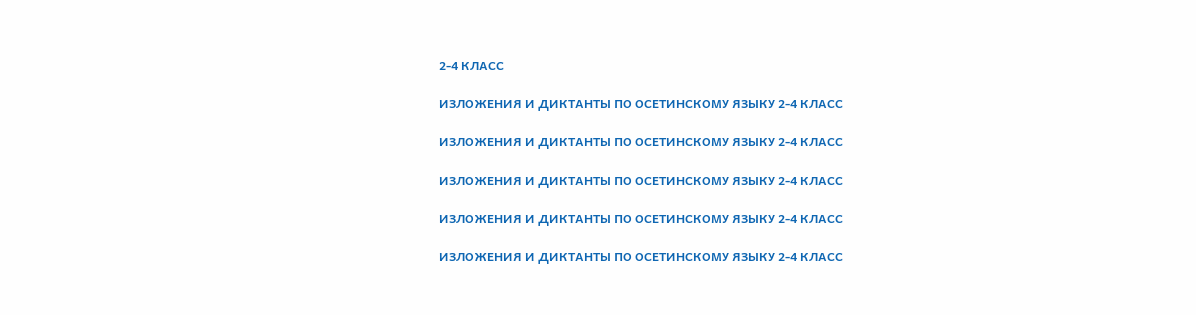2-4 КЛАСС

ИЗЛОЖЕНИЯ И ДИКТАНТЫ ПО ОСЕТИНСКОМУ ЯЗЫКУ 2-4 КЛАСС

ИЗЛОЖЕНИЯ И ДИКТАНТЫ ПО ОСЕТИНСКОМУ ЯЗЫКУ 2-4 КЛАСС

ИЗЛОЖЕНИЯ И ДИКТАНТЫ ПО ОСЕТИНСКОМУ ЯЗЫКУ 2-4 КЛАСС

ИЗЛОЖЕНИЯ И ДИКТАНТЫ ПО ОСЕТИНСКОМУ ЯЗЫКУ 2-4 КЛАСС

ИЗЛОЖЕНИЯ И ДИКТАНТЫ ПО ОСЕТИНСКОМУ ЯЗЫКУ 2-4 КЛАСС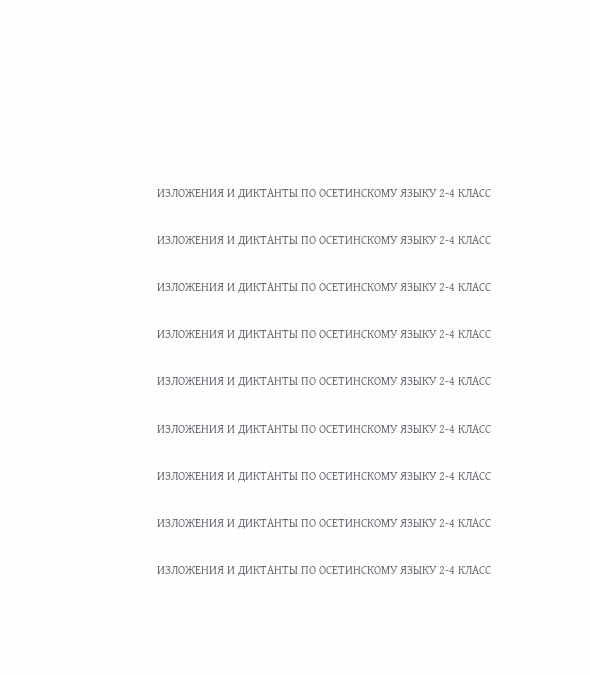ИЗЛОЖЕНИЯ И ДИКТАНТЫ ПО ОСЕТИНСКОМУ ЯЗЫКУ 2-4 КЛАСС

ИЗЛОЖЕНИЯ И ДИКТАНТЫ ПО ОСЕТИНСКОМУ ЯЗЫКУ 2-4 КЛАСС

ИЗЛОЖЕНИЯ И ДИКТАНТЫ ПО ОСЕТИНСКОМУ ЯЗЫКУ 2-4 КЛАСС

ИЗЛОЖЕНИЯ И ДИКТАНТЫ ПО ОСЕТИНСКОМУ ЯЗЫКУ 2-4 КЛАСС

ИЗЛОЖЕНИЯ И ДИКТАНТЫ ПО ОСЕТИНСКОМУ ЯЗЫКУ 2-4 КЛАСС

ИЗЛОЖЕНИЯ И ДИКТАНТЫ ПО ОСЕТИНСКОМУ ЯЗЫКУ 2-4 КЛАСС

ИЗЛОЖЕНИЯ И ДИКТАНТЫ ПО ОСЕТИНСКОМУ ЯЗЫКУ 2-4 КЛАСС

ИЗЛОЖЕНИЯ И ДИКТАНТЫ ПО ОСЕТИНСКОМУ ЯЗЫКУ 2-4 КЛАСС

ИЗЛОЖЕНИЯ И ДИКТАНТЫ ПО ОСЕТИНСКОМУ ЯЗЫКУ 2-4 КЛАСС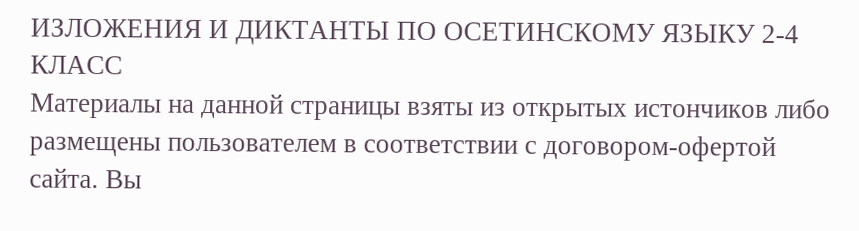ИЗЛОЖЕНИЯ И ДИКТАНТЫ ПО ОСЕТИНСКОМУ ЯЗЫКУ 2-4 КЛАСС
Материалы на данной страницы взяты из открытых истончиков либо размещены пользователем в соответствии с договором-офертой сайта. Вы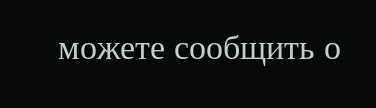можете сообщить о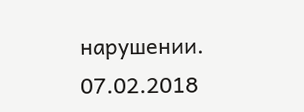нарушении.
07.02.2018